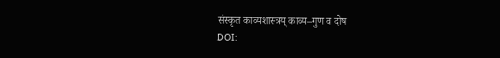संस्कृत काव्यशास्त्रय् काव्य–गुण व दोष
DOI: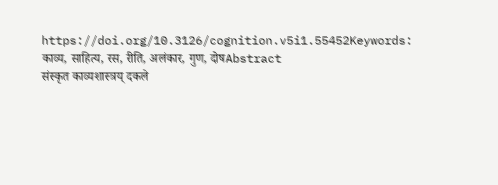https://doi.org/10.3126/cognition.v5i1.55452Keywords:
काव्य, साहित्य, रस, रीति, अलंकार, गुण, दोषAbstract
संस्कृत काव्यशास्त्रय् दकले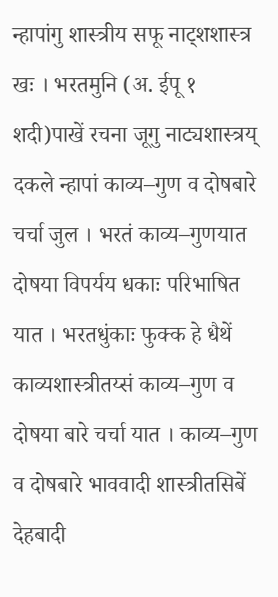न्हापांगु शास्त्रीय सफू नाट्शशास्त्र खः । भरतमुनि (अ. ईपू १ शदी)पाखें रचना जूगु नाट्यशास्त्रय् दकले न्हापां काव्य–गुण व दोषबारे चर्चा जुल । भरतं काव्य–गुणयात दोषया विपर्यय धकाः परिभाषित यात । भरतधुंकाः फुक्क हे धैथें काव्यशास्त्रीतय्सं काव्य–गुण व दोषया बारे चर्चा यात । काव्य–गुण व दोषबारे भाववादी शास्त्रीतसिबें देहबादी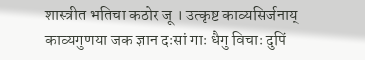शास्त्रीत भतिचा कठोर जू । उत्कृष्ट काव्यसिर्जनाय् काव्यगुणया जक ज्ञान दःसां गाः धैगु विचाः दुपिं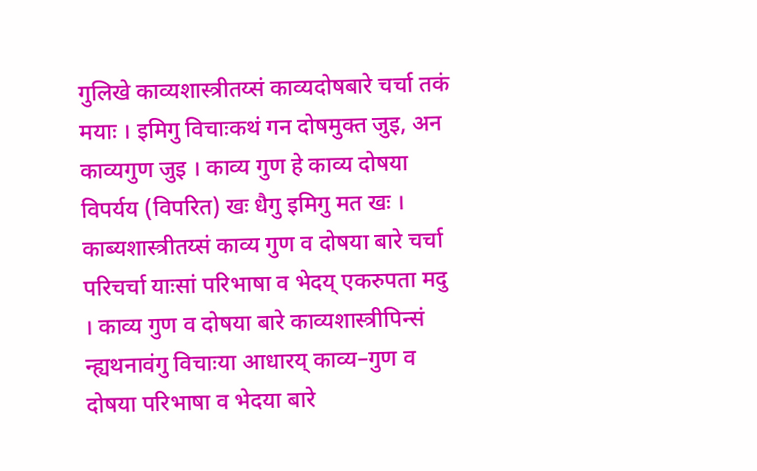गुलिखे काव्यशास्त्रीतय्सं काव्यदोषबारे चर्चा तकं मयाः । इमिगु विचाःकथं गन दोषमुक्त जुइ, अन काव्यगुण जुइ । काव्य गुण हे काव्य दोषया विपर्यय (विपरित) खः धैगु इमिगु मत खः । काब्यशास्त्रीतय्सं काव्य गुण व दोषया बारे चर्चा परिचर्चा याःसां परिभाषा व भेदय् एकरुपता मदु । काव्य गुण व दोषया बारे काव्यशास्त्रीपिन्सं न्ह्यथनावंगु विचाःया आधारय् काव्य–गुण व दोषया परिभाषा व भेदया बारे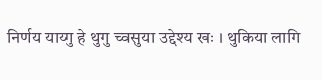निर्णय याय्गु हे थुगु च्वसुया उद्देश्य खः । थुकिया लागि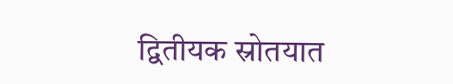द्वितीयक स्रोतयात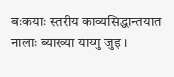बःकयाः स्तरीय काव्यसिद्धान्तयात नालाः ब्याख्या याय्गु जुइ ।